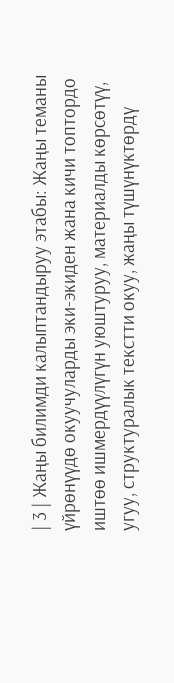| 3 | Жаңы билимди калыптандыруу этабы: Жаңы теманы үйрөнүүдө окуучуларды эки-экиден жана кичи топтордо иштөө ишмердүүлүгүн уюштуруу, материалды көрсөтүү, угуу, структуралык текстти окуу, жаңы түшүнүктөрдү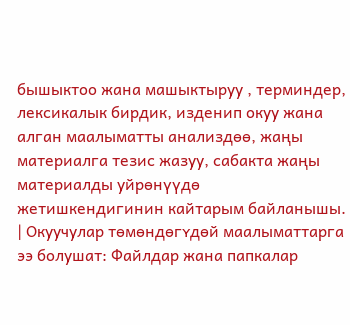бышыктоо жана машыктыруу , терминдер, лексикалык бирдик, изденип окуу жана алган маалыматты анализдөө, жаңы материалга тезис жазуу, сабакта жаңы материалды уйрөнүүдө жетишкендигинин кайтарым байланышы. | Окуучулар тɵмɵндɵгʏдɵй маалыматтарга ээ болушат: Файлдар жана папкалар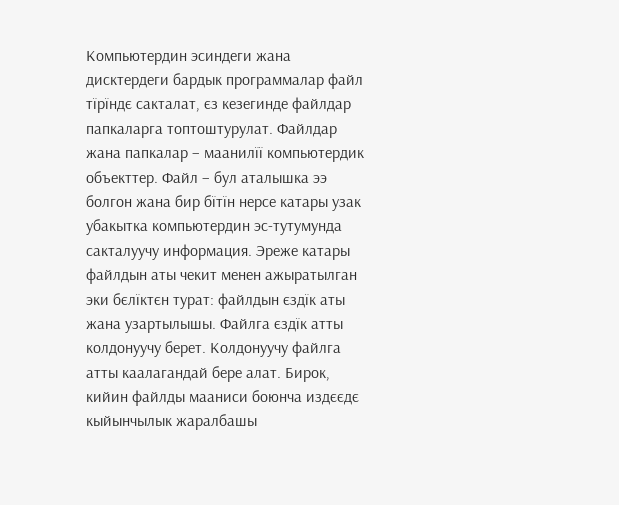Компьютердин эсиндеги жана дисктердеги бардык программалар файл тїрїндє сакталат, єз кезегинде файлдар папкаларга топтоштурулат. Файлдар жана папкалар – маанилїї компьютердик объекттер. Файл – бул аталышка ээ болгон жана бир бїтїн нерсе катары узак убакытка компьютердин эс-тутумунда сакталуучу информация. Эреже катары файлдын аты чекит менен ажыратылган эки бєлїктєн турат: файлдын єздїк аты жана узартылышы. Файлга єздїк атты колдонуучу берет. Колдонуучу файлга атты каалагандай бере алат. Бирок, кийин файлды мааниси боюнча издєєдє кыйынчылык жаралбашы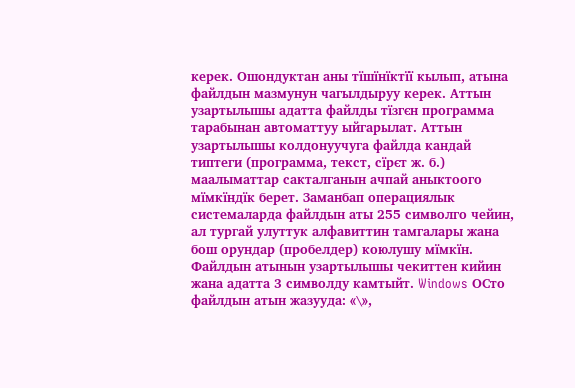керек. Ошондуктан аны тїшїнїктїї кылып, атына файлдын мазмунун чагылдыруу керек. Аттын узартылышы адатта файлды тїзгєн программа тарабынан автоматтуу ыйгарылат. Аттын узартылышы колдонуучуга файлда кандай типтеги (программа, текст, сїрєт ж. б.) маалыматтар сакталганын ачпай аныктоого мїмкїндїк берет. Заманбап операциялык системаларда файлдын аты 255 символго чейин, ал тургай улуттук алфавиттин тамгалары жана бош орундар (пробелдер) коюлушу мїмкїн. Файлдын атынын узартылышы чекиттен кийин жана адатта 3 символду камтыйт. Windows ОСто файлдын атын жазууда: «\»,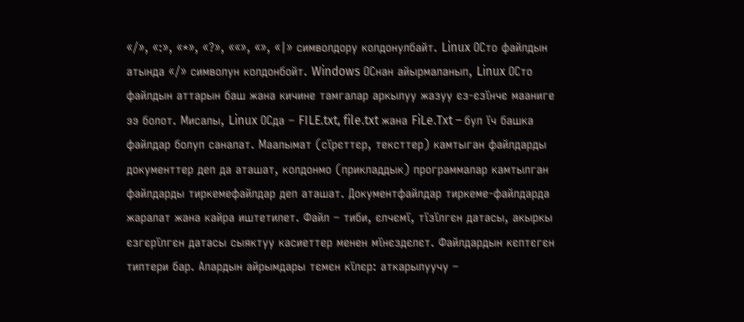«/», «:», «*», «?», ««», «», «|» символдору колдонулбайт. Linux ОСто файлдын атында «/» символун колдонбойт. Windows ОСнан айырмаланып, Linux ОСто файлдын аттарын баш жана кичине тамгалар аркылуу жазуу єз-єзїнчє мааниге ээ болот. Мисалы, Linux ОСда – FILE.txt, file.txt жана FiLe.Txt – бул їч башка файлдар болуп саналат. Маалымат (сїрєттєр, тексттер) камтыган файлдарды документтер деп да аташат, колдонмо (прикладдык) программалар камтылган файлдарды тиркемефайлдар деп аташат. Документфайлдар тиркеме-файлдарда жаралат жана кайра иштетилет. Файл – тиби, єлчємї, тїзїлгєн датасы, акыркы єзгєрїлгєн датасы сыяктуу касиеттер менен мїнєздєлєт. Файлдардын кєптєгєн типтери бар. Алардын айрымдары тємєн кїлєр: аткарылуучу –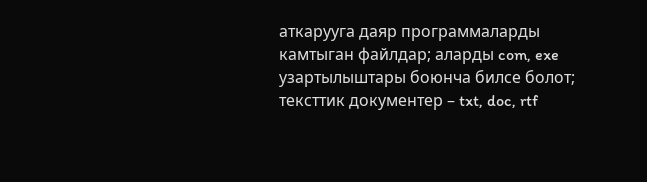аткарууга даяр программаларды камтыган файлдар; аларды com, exe узартылыштары боюнча билсе болот; тексттик документер – txt, doc, rtf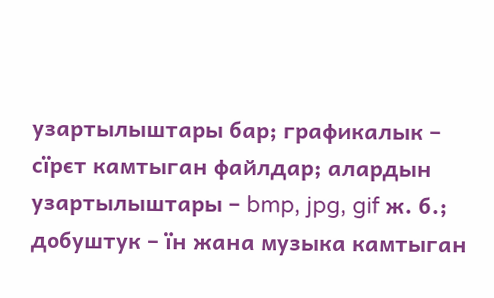узартылыштары бар; графикалык – сїрєт камтыган файлдар; алардын узартылыштары – bmp, jpg, gif ж. б.; добуштук – їн жана музыка камтыган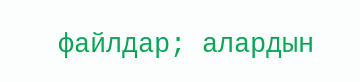файлдар; алардын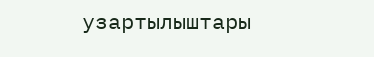узартылыштары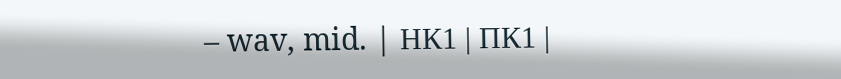– wav, mid. | НК1 | ПК1 |